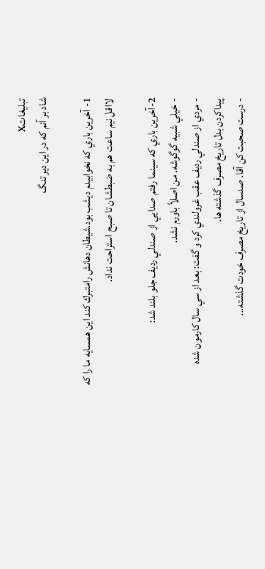تبليغاتX
شاد بر آنم که در این دیر تنگ

1- آخرين باري كه نخوابيدم ديشب بود.شيطان دهانش رامتبرك كند اين همسايه ما را كه لااقل نيم ساعت هم به ضبطشان تا صبح استراحت نداد.

2-آخرين باري كه سينما رفتم صدايي از صندلي رديف جلو بلند شد:
- خيلي شبيه گوگوشه. من اصلاً باورم نشد.
- مردي از صندلي رديف عقب غرولندي كرد و گفت: بعد از سي سال كارمون شده پيداكردن بدل تاريخ مصرف گذشته ها.
- درست صحبت كن آقا. صدسال از تاريخ مصرف خودت گذشته...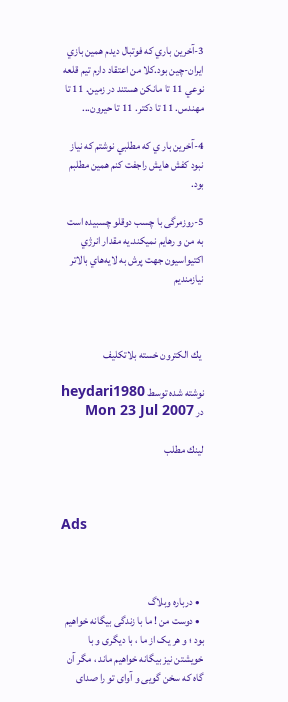3-آخرين باري كه فوتبال ديدم همين بازي ايران-چين بود.كلا من اعتقاد دارم تيم قلعه نوعي 11 تا مانكن هستند در زمين. 11 تا مهندس. 11 تا دكتر. 11 تا حيرون...

4-آخرين بار ي كه مطلبي نوشتم كه نياز نبود كفش هايش راجفت كنم همين مطلبم بود.

5-روزمرگی با چسب دوقلو چسبیده است به من و رهایم نمیکند.يه مقدار انرژي اكتيواسيون جهت پرش به لايه‌هاي بالاتر نيازمنديم



 يك الكترون خسته بلاتكليف

نوشته شده توسط heydari1980 در Mon 23 Jul 2007

لينك مطلب



Ads



  • درباره وبلاگ
  • دوست من ! ما با زندگی بیگانه خواهیم بود ؛ و هر یک از ما ، با دیگری و با خویشتن نیز بیگانه خواهیم ماند ، مگر آن گاه که سخن گویی و آوای تو را صدای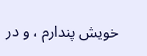خویش پندارم ، و در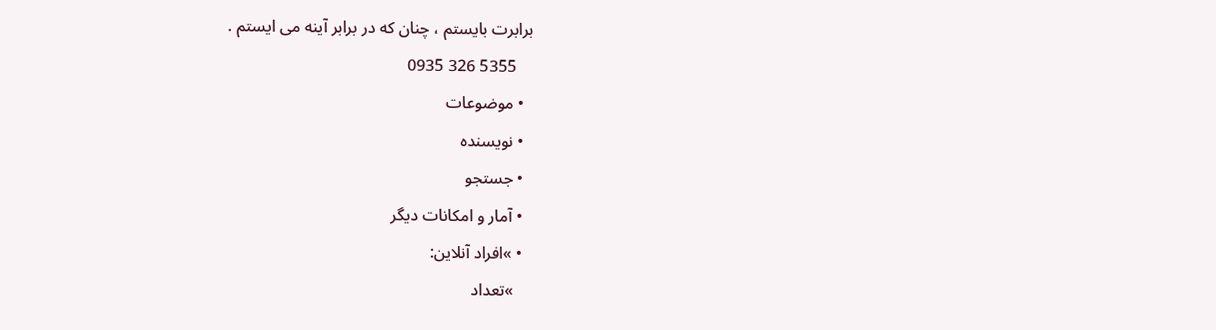برابرت بایستم ، چنان که در برابر آینه می ایستم .
    5355 326 0935
  • موضوعات
  • نويسنده
  • جستجو
  • آمار و امکانات ديگر
  • »افراد آنلاين:
    »تعداد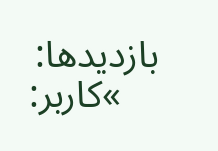بازديدها:
    »کاربر: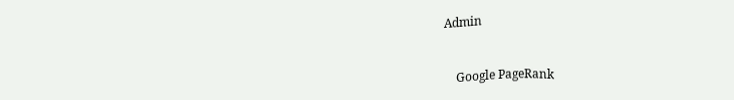Admin


    Google PageRank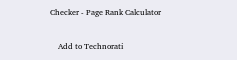Checker - Page Rank Calculator

    Add to Technorati